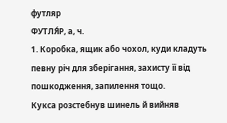футляр
ФУТЛЯ́Р, а, ч.
1. Коробка, ящик або чохол, куди кладуть певну річ для зберігання, захисту її від пошкодження, запилення тощо.
Кукса розстебнув шинель й вийняв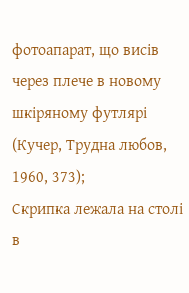фотоапарат, що висів через плече в новому шкіряному футлярі (Кучер, Трудна любов, 1960, 373);
Скрипка лежала на столі в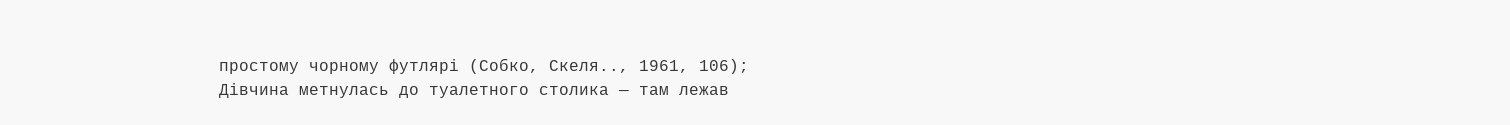простому чорному футлярі (Собко, Скеля.., 1961, 106);
Дівчина метнулась до туалетного столика — там лежав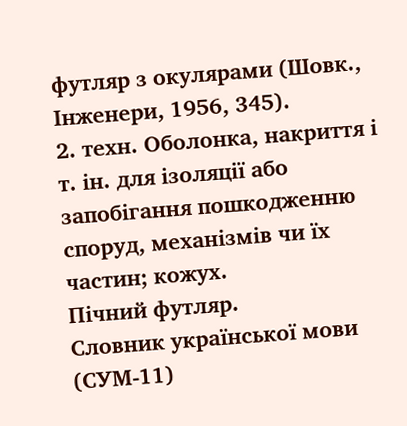футляр з окулярами (Шовк., Інженери, 1956, 345).
2. техн. Оболонка, накриття і т. ін. для ізоляції або запобігання пошкодженню споруд, механізмів чи їх частин; кожух.
Пічний футляр.
Словник української мови (СУМ-11)